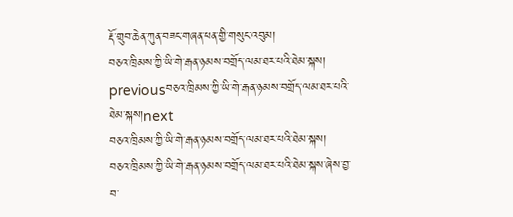རྡོ་གྲུབ་ཆེན་ཀུན་བཟང་གཞན་ཕན་གྱི་གསུང་འབུམ།
བཅའ་ཁྲིམས་ཀྱི་ཡི་གེ་རྒན་ཉམས་བགྲོད་ལམ་ཐར་པའི་ཐེམ་སྐས།
previousབཅའ་ཁྲིམས་ཀྱི་ཡི་གེ་རྒན་ཉམས་བགྲོད་ལམ་ཐར་པའི་ཐེམ་སྐས།next
བཅའ་ཁྲིམས་ཀྱི་ཡི་གེ་རྒན་ཉམས་བགྲོད་ལམ་ཐར་པའི་ཐེམ་སྐས།
བཅའ་ཁྲིམས་ཀྱི་ཡི་གེ་རྒན་ཉམས་བགྲོད་ལམ་ཐར་པའི་ཐེམ་སྐས་ཞེས་བྱ་བ་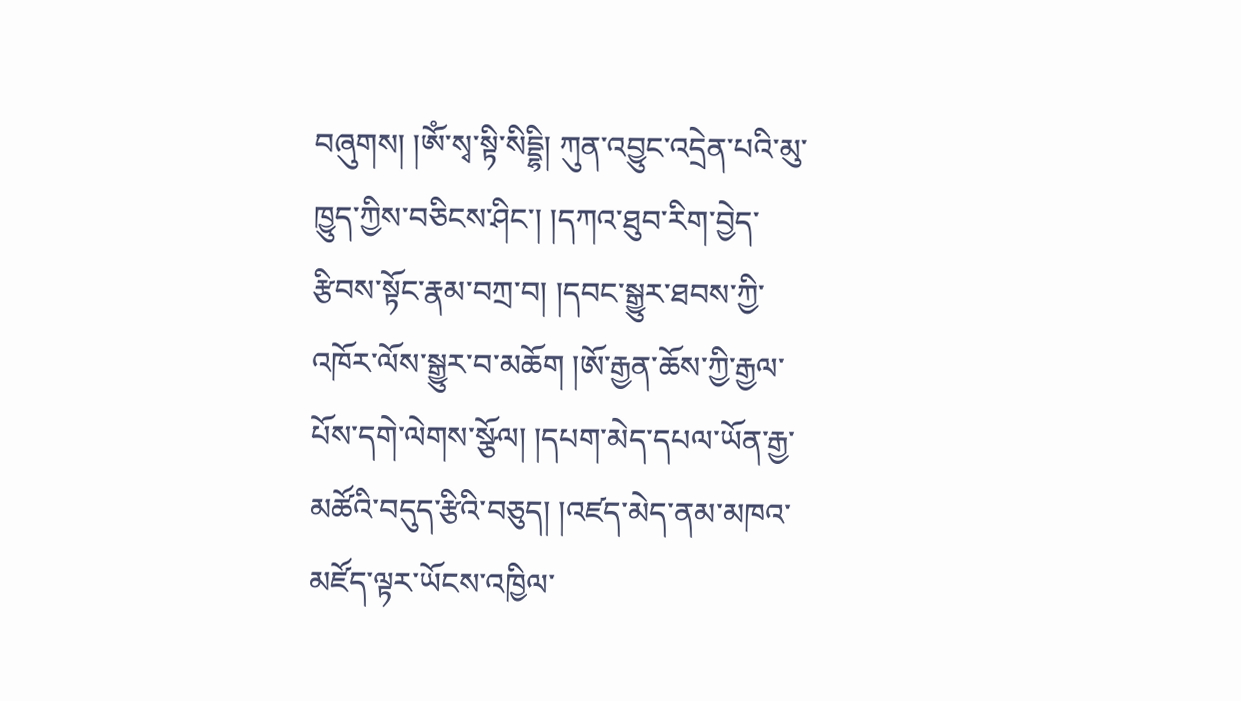བཞུགས། །ཨོཾ་སྭ་སྟི་སིདྡྷི། ཀུན་འབྱུང་འདྲེན་པའི་མུ་ཁྱུད་ཀྱིས་བཅིངས་ཤིང་། །དཀའ་ཐུབ་རིག་བྱེད་རྩིབས་སྟོང་རྣམ་བཀྲ་བ། །དབང་སྒྱུར་ཐབས་ཀྱི་འཁོར་ལོས་སྒྱུར་བ་མཆོག །ཨོ་རྒྱན་ཆོས་ཀྱི་རྒྱལ་པོས་དགེ་ལེགས་སྩོལ། །དཔག་མེད་དཔལ་ཡོན་རྒྱ་མཚོའི་བདུད་རྩིའི་བཅུད། །འཛད་མེད་ནམ་མཁའ་མཛོད་ལྟར་ཡོངས་འཁྱིལ་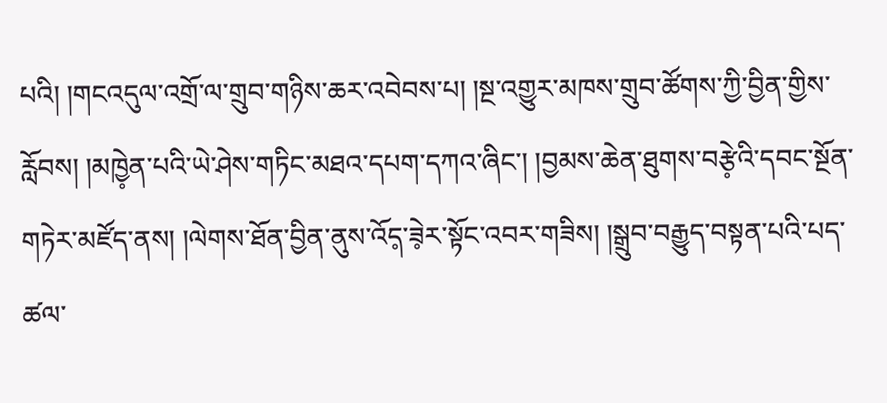པའི། །གངའདུལ་འགྲོ་ལ་གྲུབ་གཉིས་ཆར་འབེབས་པ། །སྔ་འགྱུར་མཁས་གྲུབ་ཚོགས་ཀྱི་བྱིན་གྱིས་རློབས། །མཁྱེ༷ན་པའི་ཡེ་ཤེས་གཏིང་མཐའ་དཔག་དཀའ་ཞིང་། །བྱམས་ཆེན་ཐུགས་བརྩེ༷འི་དབང་སྔོན་གཏེར་མཛོད་ནས། །ལེགས་ཐོན་བྱིན་ནུས་འོད༷་ཟེ༷ར་སྟོང་འབར་གཟིས། །སྒྲུབ་བརྒྱུད་བསྟན་པའི་པད་ཚལ་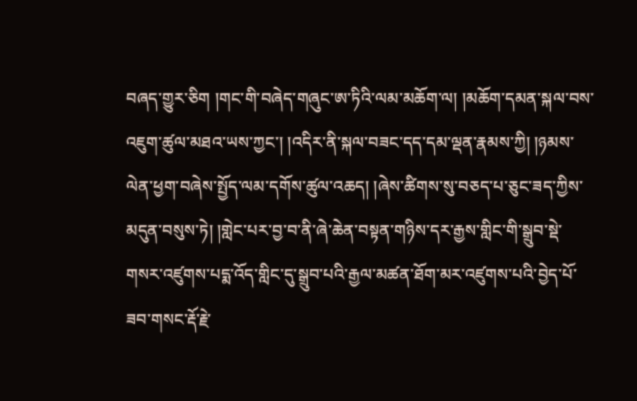བཞད་གྱུར་ཅིག །གང་གི་བཞེད་གཞུང་ཨ་ཏིའི་ལམ་མཆོག་ལ། །མཆོག་དམན་སྐལ་བས་འཇུག་ཚུལ་མཐའ་ཡས་ཀྱང་། །འདིར་ནི་སྐལ་བཟང་དད་དམ་ལྡན་རྣམས་ཀྱི། །ཉམས་ལེན་ཕྱག་བཞེས་སྤྱོད་ལམ་དགོས་ཚུལ་འཆད། །ཞེས་ཚིགས་སུ་བཅད་པ་ཅུང་ཟད་ཀྱིས་མདུན་བསུས་ཏེ། །གླེང་པར་བྱ་བ་ནི་ཞེ་ཆེན་བསྟན་གཉིས་དར་རྒྱས་གླིང་གི་སྒྲུབ་སྡེ་གསར་འཛུགས་པདྨ་འོད་གླིང་དུ་སྒྲུབ་པའི་རྒྱལ་མཚན་ཐོག་མར་འཛུགས་པའི་བྱེད་པོ་ཟབ་གསང་རྡོ་རྗེ་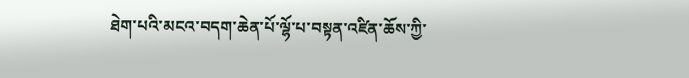ཐེག་པའི་མངའ་བདག་ཆེན་པོ་ལྷོ་པ་བསྟན་འཛིན་ཆོས་ཀྱི་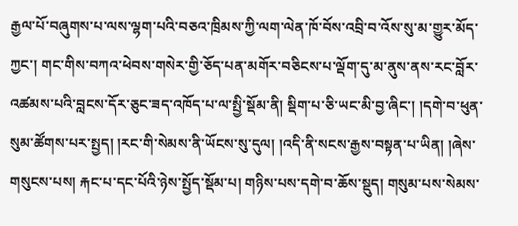རྒྱལ་པོ་བཞུགས་པ་ལས་ལྷག་པའི་བཅའ་ཁྲིམས་ཀྱི་ལག་ལེན་ཁོ་བོས་འབྲི་བ་འོས་སུ་མ་གྱུར་མོད་ཀྱང་། གང་གིས་བཀའ་ཕེབས་གསེར་གྱི་ཅོད་པན་མགོར་བཅིངས་པ་ལྡོག་དུ་མ་ནུས་ནས་རང་བློར་འཚམས་པའི་བླངས་དོར་ཅུང་ཟད་འཁོད་པ་ལ་སྤྱི་སྡོམ་ནི། སྡིག་པ་ཅི་ཡང་མི་བྱ་ཞིང་། །དགེ་བ་ཕུན་སུམ་ཚོགས་པར་སྤྱད། །རང་གི་སེམས་ནི་ཡོངས་སུ་དུལ། །འདི་ནི་སངས་རྒྱས་བསྟན་པ་ཡིན། །ཞེས་གསུངས་པས། རྐང་པ་དང་པོའི་ཉེས་སྤྱོད་སྡོམ་པ། གཉིས་པས་དགེ་བ་ཆོས་སྡུད། གསུམ་པས་སེམས་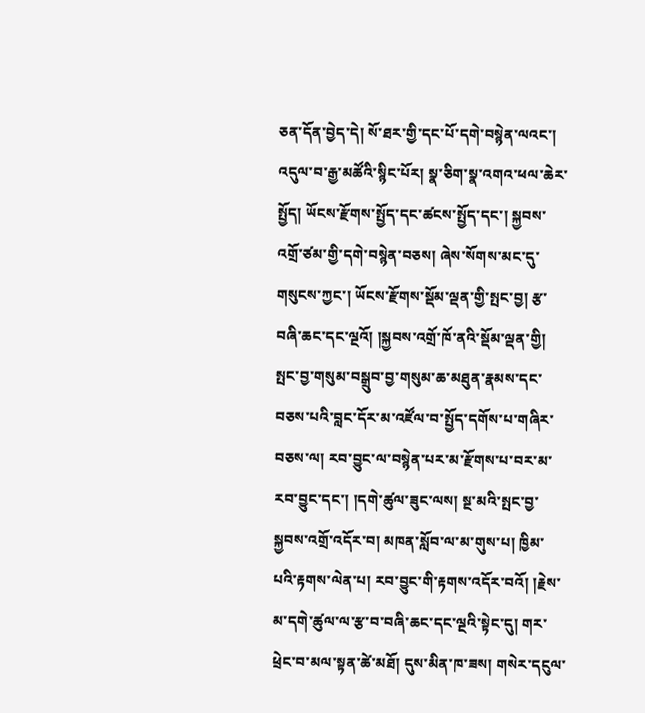ཅན་དོན་བྱེད་དེ། སོ་ཐར་གྱི་དང་པོ་དགེ་བསྙེན་ལའང་། འདུལ་བ་རྒྱ་མཚོའི་སྙིང་པོར། སྣ་ཅིག་སྣ་འགའ་ཕལ་ཆེར་སྤྱོད། ཡོངས་རྫོགས་སྤྱོད་དང་ཚངས་སྤྱོད་དང་། སྐྱབས་འགྲོ་ཙམ་གྱི་དགེ་བསྙེན་བཅས། ཞེས་སོགས་མང་དུ་གསུངས་ཀྱང་། ཡོངས་རྫོགས་སྡོམ་ལྡན་གྱི་སྤང་བྱ། རྩ་བཞི་ཆང་དང་ལྔའོ། །སྐྱབས་འགྲོ་ཁོ་ནའི་སྡོམ་ལྡན་གྱི། སྤང་བྱ་གསུམ་བསྒྲུབ་བྱ་གསུམ་ཆ་མཐུན་རྣམས་དང་བཅས་པའི་བླང་དོར་མ་འཛོལ་བ་སྤྱོད་དགོས་པ་གཞིར་བཅས་ལ། རབ་བྱུང་ལ་བསྙེན་པར་མ་རྫོགས་པ་བར་མ་རབ་བྱུང་དང་། །དགེ་ཚུལ་ཟུང་ལས། སྔ་མའི་སྤང་བྱ་སྐྱབས་འགྲོ་འདོར་བ། མཁན་སློབ་ལ་མ་གུས་པ། ཁྱིམ་པའི་རྟགས་ལེན་པ། རབ་བྱུང་གི་རྟགས་འདོར་བའོ། །རྗེས་མ་དགེ་ཚུལ་ལ་རྩ་བ་བཞི་ཆང་དང་ལྔའི་སྟེང་དུ། གར་ཕྲེང་བ་མལ་སྟན་ཚེ་མཐོ། དུས་མིན་ཁ་ཟས། གསེར་དངུལ་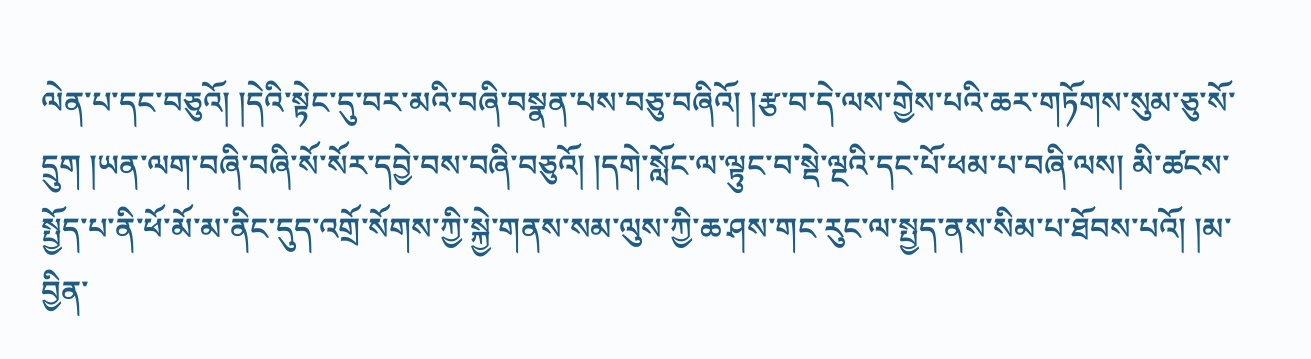ལེན་པ་དང་བཅུའོ། །དེའི་སྟེང་དུ་བར་མའི་བཞི་བསྣན་པས་བཅུ་བཞིའོ། །རྩ་བ་དེ་ལས་གྱེས་པའི་ཆར་གཏོགས་སུམ་ཅུ་སོ་དྲུག །ཡན་ལག་བཞི་བཞི་སོ་སོར་དབྱེ་བས་བཞི་བཅུའོ། །དགེ་སློང་ལ་ལྟུང་བ་སྡེ་ལྔའི་དང་པོ་ཕམ་པ་བཞི་ལས། མི་ཚངས་སྤྱོད་པ་ནི་ཕོ་མོ་མ་ནིང་དུད་འགྲོ་སོགས་ཀྱི་སྐྱེ་གནས་སམ་ལུས་ཀྱི་ཆ་ཤས་གང་རུང་ལ་སྤྱད་ནས་སིམ་པ་ཐོབས་པའོ། །མ་བྱིན་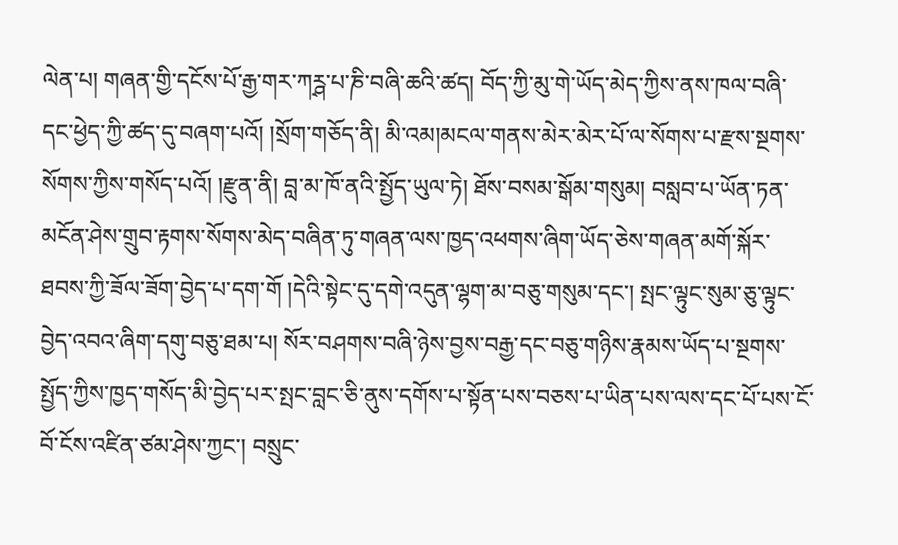ལེན་པ། གཞན་གྱི་དངོས་པོ་རྒྱ་གར་ཀཪྴ་པ་ཎི་བཞི་ཆའི་ཚད། བོད་ཀྱི་མུ་གེ་ཡོད་མེད་ཀྱིས་ནས་ཁལ་བཞི་དང་ཕྱེད་ཀྱི་ཚད་དུ་བཞག་པའོ། །སྲོག་གཅོད་ནི། མི་འམ།མངལ་གནས་མེར་མེར་པོ་ལ་སོགས་པ་རྫས་སྔགས་སོགས་ཀྱིས་གསོད་པའོ། །རྫུན་ནི། བླ་མ་ཁོ་ནའི་སྤྱོད་ཡུལ་ཏེ། ཐོས་བསམ་སྒོམ་གསུམ། བསླབ་པ་ཡོན་ཏན་ མངོན་ཤེས་གྲུབ་རྟགས་སོགས་མེད་བཞིན་ཏུ་གཞན་ལས་ཁྱད་འཕགས་ཞིག་ཡོད་ཅེས་གཞན་མགོ་སྐོར་ཐབས་ཀྱི་ཟོལ་ཟོག་བྱེད་པ་དག་གོ །དེའི་སྟེང་དུ་དགེ་འདུན་ལྷག་མ་བཅུ་གསུམ་དང་། སྤང་ལྟུང་སུམ་ཅུ་ལྟུང་བྱེད་འབའ་ཞིག་དགུ་བཅུ་ཐམ་པ། སོར་བཤགས་བཞི་ཉེས་བྱས་བརྒྱ་དང་བཅུ་གཉིས་རྣམས་ཡོད་པ་སྔགས་སྤྱོད་ཀྱིས་ཁྱད་གསོད་མི་བྱེད་པར་སྤང་བླང་ཅི་ནུས་དགོས་པ་སྟོན་པས་བཅས་པ་ཡིན་པས་ལས་དང་པོ་པས་ངོ་བོ་ངོས་འཛིན་ཙམ་ཤེས་ཀྱང་། བསྲུང་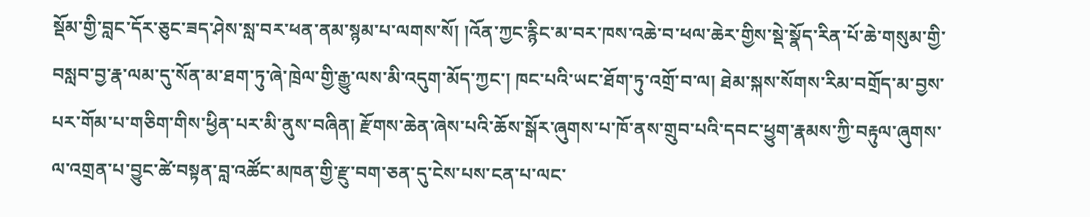སྡོམ་གྱི་བླང་དོར་ཅུང་ཟད་ཤེས་སླ་བར་ཕན་ནམ་སྙམ་པ་ལགས་སོ། །འོན་ཀྱང་རྙིང་མ་བར་ཁས་འཆེ་བ་ཕལ་ཆེར་གྱིས་སྡེ་སྣོད་རིན་པོ་ཆེ་གསུམ་གྱི་བསླབ་བྱ་རྣ་ལམ་དུ་སོན་མ་ཐག་ཏུ་ཞེ་ཁྲེལ་གྱི་རྒྱུ་ལས་མི་འདུག་མོད་ཀྱང་། ཁང་པའི་ཡང་ཐོག་ཏུ་འགྲོ་བ་ལ། ཐེམ་སྐས་སོགས་རིམ་བགྲོད་མ་བྱས་པར་གོམ་པ་གཅིག་གིས་ཕྱིན་པར་མི་ནུས་བཞིན། རྫོགས་ཆེན་ཞེས་པའི་ཆོས་སྒོར་ཞུགས་པ་ཁོ་ནས་གྲུབ་པའི་དབང་ཕྱུག་རྣམས་ཀྱི་བརྟུལ་ཞུགས་ལ་འགྲན་པ་བྱུང་ཚེ་བསྟན་བླ་འཚོང་མཁན་གྱི་རྫུ་བག་ཅན་དུ་ངེས་པས་ངན་པ་ལང་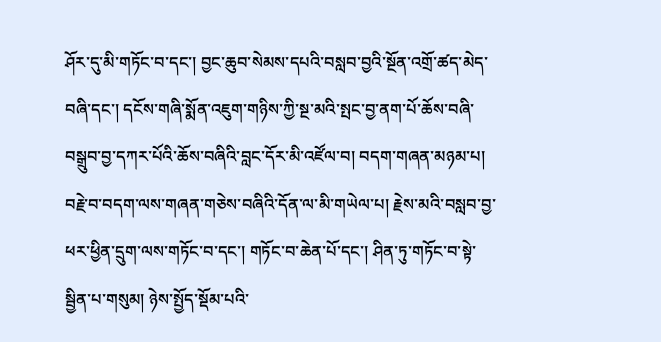ཤོར་དུ་མི་གཏོང་བ་དང་། བྱང་ཆུབ་སེམས་དཔའི་བསླབ་བྱའི་སྔོན་འགྲོ་ཚད་མེད་བཞི་དང་། དངོས་གཞི་སྨོན་འཇུག་གཉིས་ཀྱི་སྔ་མའི་སྤང་བྱ་ནག་པོ་ཆོས་བཞི་བསྒྲུབ་བྱ་དཀར་པོའི་ཆོས་བཞིའི་བླང་དོར་མི་འཛོལ་བ། བདག་གཞན་མཉམ་པ། བརྗེ་བ་བདག་ལས་གཞན་གཅེས་བཞིའི་དོན་ལ་མི་གཡེལ་པ། རྗེས་མའི་བསླབ་བྱ་ཕར་ཕྱིན་དྲུག་ལས་གཏོང་བ་དང་། གཏོང་བ་ཆེན་པོ་དང་། ཤིན་ཏུ་གཏོང་བ་སྟེ་སྦྱིན་པ་གསུམ། ཉེས་སྤྱོད་སྡོམ་པའི་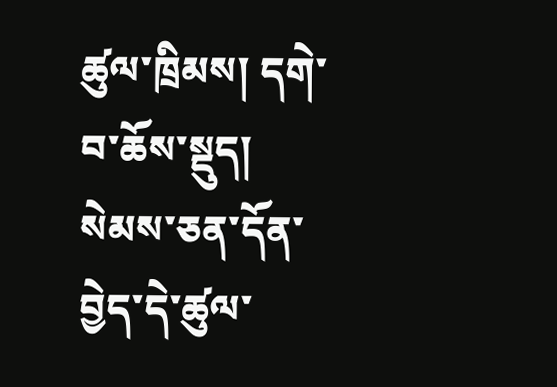ཚུལ་ཁྲིམས། དགེ་བ་ཆོས་སྡུད། སེམས་ཅན་དོན་བྱེད་དེ་ཚུལ་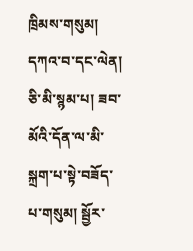ཁྲིམས་གསུམ། དཀའ་བ་དང་ལེན། ཅི་མི་སྙམ་པ། ཟབ་མོའི་དོན་ལ་མི་སྐྲག་པ་སྟེ་བཟོད་པ་གསུམ། སྦྱོར་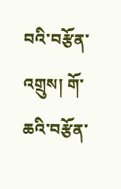བའི་བརྩོན་འགྲུས། གོ་ཆའི་བརྩོན་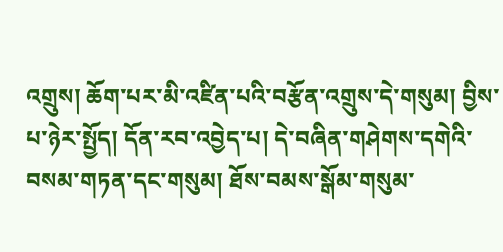འགྲུས། ཆོག་པར་མི་འཛིན་པའི་བརྩོན་འགྲུས་དེ་གསུམ། བྱིས་པ་ཉེར་སྤྱོད། དོན་རབ་འབྱེད་པ། དེ་བཞིན་གཤེགས་དགེའི་བསམ་གཏན་དང་གསུམ། ཐོས་བམས་སྒོམ་གསུམ་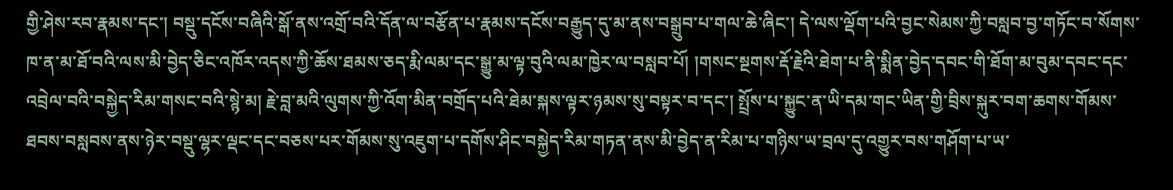གྱི་ཤེས་རབ་རྣམས་དང་། བསྡུ་དངོས་བཞིའི་སྒོ་ནས་འགྲོ་བའི་དོན་ལ་བརྩོན་པ་རྣམས་དངོས་བརྒྱུད་དུ་མ་ནས་བསྒྲུབ་པ་གལ་ཆེ་ཞིང་། དེ་ལས་ལྡོག་པའི་བྱང་སེམས་ཀྱི་བསླབ་བྱ་གཏོང་བ་སོགས་ཁ་ན་མ་ཐོ་བའི་ལས་མི་བྱེད་ཅིང་འཁོར་འདས་ཀྱི་ཆོས་ཐམས་ཅད་རྨི་ལམ་དང་སྒྱུ་མ་ལྟ་བུའི་ལམ་ཁྱེར་ལ་བསླབ་པོ། །གསང་སྔགས་རྡོ་རྗེའི་ཐེག་པ་ནི་སྨིན་བྱེད་དབང་གི་ཐོག་མ་བུམ་དབང་དང་འབྲེལ་བའི་བསྐྱེད་རིམ་གསང་བའི་སྙེ་མ། རྗེ་བླ་མའི་ལུགས་ཀྱི་འོག་མིན་བགྲོད་པའི་ཐེམ་སྐས་ལྟར་ཉམས་སུ་བསྟར་བ་དང་། སྤྲོས་པ་སྐྱུང་ན་ཡི་དམ་གང་ཡིན་གྱི་བྲིས་སྐུར་བག་ཆགས་གོམས་ཐབས་བསླབས་ནས་ཉེར་བསྡུ་ལྷར་ལྡང་དང་བཅས་པར་གོམས་སུ་འཇུག་པ་དགོས་ཤིང་བསྐྱེད་རིམ་གཏན་ནས་མི་བྱེད་ན་རིམ་པ་གཉིས་ཡ་བྲལ་དུ་འགྱུར་བས་གཤོག་པ་ཡ་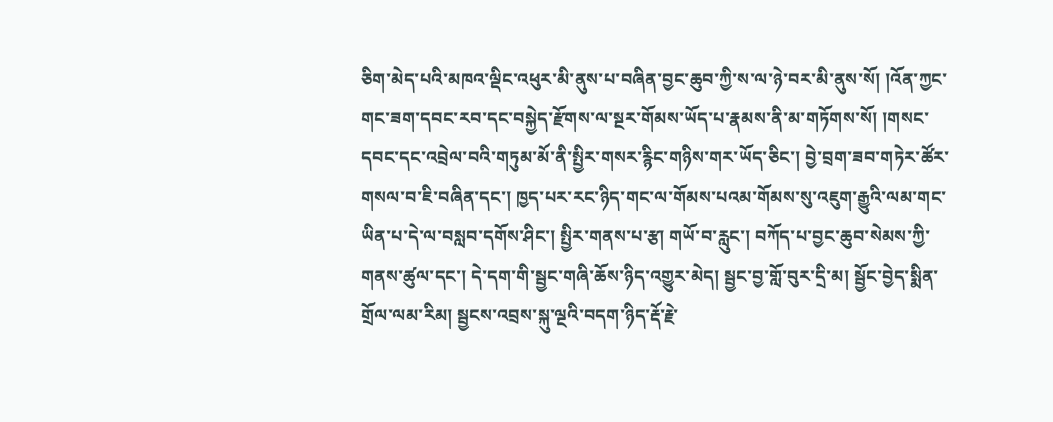ཅིག་མེད་པའི་མཁའ་ལྡིང་འཕུར་མི་ནུས་པ་བཞིན་བྱང་ཆུབ་ཀྱི་ས་ལ་ཉེ་བར་མི་ནུས་སོ། །འོན་ཀྱང་གང་ཟག་དབང་རབ་དང་བསྐྱེད་རྫོགས་ལ་སྔར་གོམས་ཡོད་པ་རྣམས་ནི་མ་གཏོགས་སོ། །གསང་དབང་དང་འབྲེལ་བའི་གཏུམ་མོ་ནི་སྤྱིར་གསར་རྙིང་གཉིས་གར་ཡོད་ཅིང་། བྱེ་བྲག་ཟབ་གཏེར་ཚོར་གསལ་བ་ཇི་བཞིན་དང་། ཁྱད་པར་རང་ཉིད་གང་ལ་གོམས་པའམ་གོམས་སུ་འཇུག་རྒྱུའི་ལམ་གང་ཡིན་པ་དེ་ལ་བསླབ་དགོས་ཤིང་། སྤྱིར་གནས་པ་རྩ། གཡོ་བ་རླུང་། བཀོད་པ་བྱང་ཆུབ་སེམས་ཀྱི་གནས་ཚུལ་དང་། དེ་དག་གི་སྦྱང་གཞི་ཆོས་ཉིད་འགྱུར་མེད། སྦྱང་བྱ་གློ་བུར་དྲི་མ། སྦྱོང་བྱེད་སྨིན་གྲོལ་ལམ་རིམ། སྦྱངས་འབྲས་སྐུ་ལྔའི་བདག་ཉིད་རྡོ་རྗེ་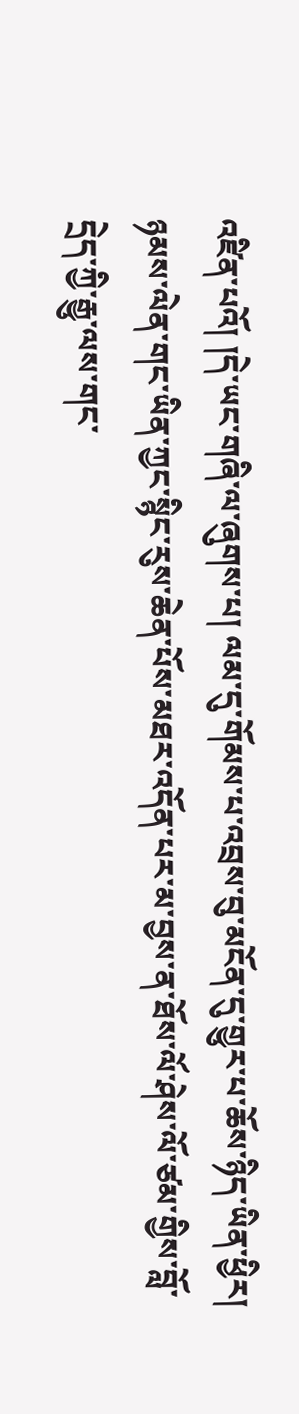འཛིན་པའོ། །དེ་ཡང་གཞི་ལ་ཞུགས་པ། ལམ་དུ་གོམས་པ་འབྲས་བུ་མངོན་དུ་གྱུར་པ་ཆོས་ཉིད་ཡིན་ཕྱིར། ཉམས་ལེན་གང་ཡིན་ཀྱང་སྙིང་རུས་ཆེན་པོས་མཐར་འདོན་པར་མ་བྱས་ན་ཐོས་ལོ་ཤེས་ལོ་ཙམ་གྱིས་བློ་དྲེད་ཀྱི་རྒྱུ་ལས་གང་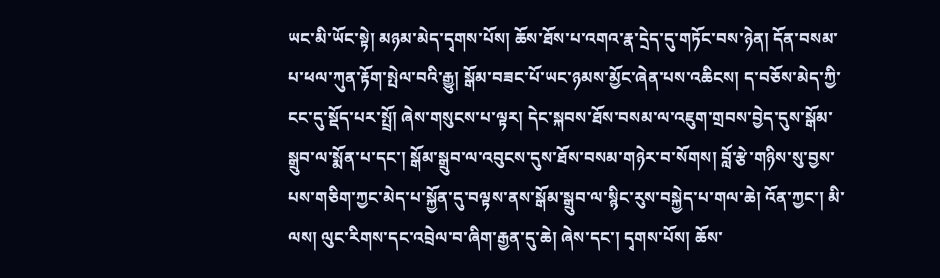ཡང་མི་ཡོང་སྟེ། མཉམ་མེད་དྭགས་པོས། ཆོས་ཐོས་པ་འགའ་རྣ་དྲེད་དུ་གཏོང་བས་ཉེན། དོན་བསམ་པ་ཕལ་ཀུན་རྟོག་སྤེལ་བའི་རྒྱུ། སྒོམ་བཟང་པོ་ཡང་ཉམས་མྱོང་ཞེན་པས་འཆིངས། ད་བཅོས་མེད་ཀྱི་ངང་དུ་སྡོད་པར་སྤྲོ། ཞེས་གསུངས་པ་ལྟར། དེང་སྐབས་ཐོས་བསམ་ལ་འཇུག་གྲབས་བྱེད་དུས་སྒོམ་སྒྲུབ་ལ་སྨོན་པ་དང་། སྒོམ་སྒྲུབ་ལ་འབུངས་དུས་ཐོས་བསམ་གཉེར་བ་སོགས། བློ་རྩེ་གཉིས་སུ་བྱས་པས་གཅིག་ཀྱང་མེད་པ་སྐྱོན་དུ་བལྟས་ནས་སྒོམ་སྒྲུབ་ལ་སྙིང་རུས་བསྐྱེད་པ་གལ་ཆེ། འོན་ཀྱང་། མི་ལས། ལུང་རིགས་དང་འབྲེལ་བ་ཞིག་རྒྱན་དུ་ཆེ། ཞེས་དང་། དྭགས་པོས། ཆོས་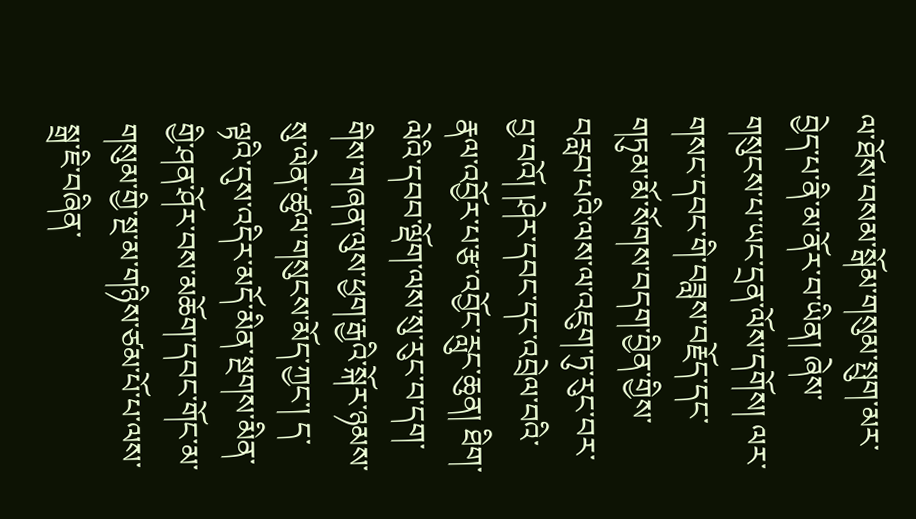ལ་ཐོས་བསམ་སྒོམ་གསུམ་སྤུག་མར་བྱེད་པ་ནི་མ་ནོར་བ་ཡིན། ཞེས་གསུངས་པ་ཡང་དྲན་ལོས་དགོས། ལར་གསང་དབང་གི་བཟླས་བརྗོད་དང་གཏུམ་མོ་སོགས་བདག་བྱིན་གྱིས་བརླབ་པའི་ལས་ལ་འཇུག་ཏུ་རུང་བར་བྱ་བའོ། །ཤེར་དབང་དང་འབྲེལ་བའི་རྣལ་འབྱོར་པ་རྩ་འབྱོང་རླུང་ཆུན། ཐིག་ལེའི་དབབ་ལྡོག་ལས་སུ་རུང་བ་དག་གིས་གཞན་ལུས་ཕྱག་རྒྱའི་སྐོར་ཉམས་སུ་ལེན་ཚུལ་གསུངས་མོད་ཀྱང་། ད་ལྟའི་དུས་འདིར་མདོ་མིན་སྔགས་མིན་གྱི་ཤན་ཤོར་བས་མཆོག་དབང་གོང་མ་གསུམ་གྱི་སྔ་མ་གཉིས་ཙམ་པོ་པ་ལས་སྒྲ་ཇི་བཞིན་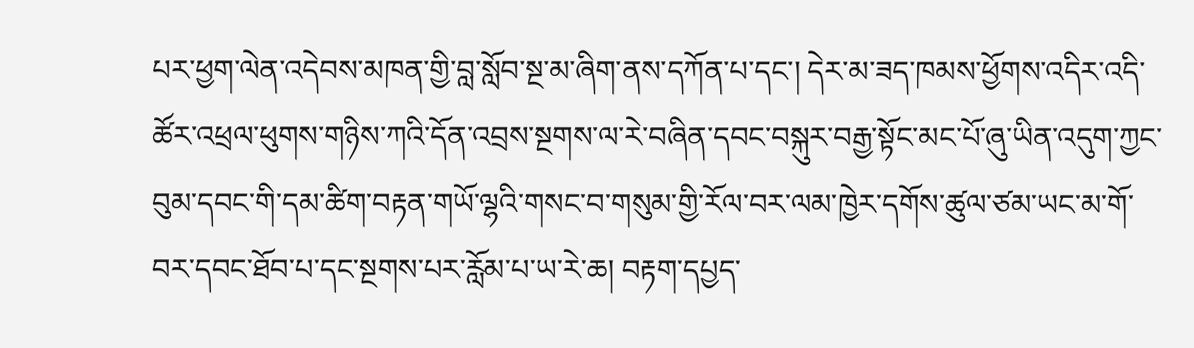པར་ཕྱག་ལེན་འདེབས་མཁན་གྱི་བླ་སློབ་སྔ་མ་ཞིག་ནས་དཀོན་པ་དང་། དེར་མ་ཟད་ཁམས་ཕྱོགས་འདིར་འདི་ཚོར་འཕྲལ་ཕུགས་གཉིས་ཀའི་དོན་འབྲས་སྔགས་ལ་རེ་བཞིན་དབང་བསྐུར་བརྒྱ་སྟོང་མང་པོ་ཞུ་ཡིན་འདུག་ཀྱང་བུམ་དབང་གི་དམ་ཚིག་བརྟན་གཡོ་ལྷའི་གསང་བ་གསུམ་གྱི་རོལ་བར་ལམ་ཁྱེར་དགོས་ཚུལ་ཙམ་ཡང་མ་གོ་བར་དབང་ཐོབ་པ་དང་སྔགས་པར་རློམ་པ་ཡ་རེ་ཆ། བརྟག་དཔྱད་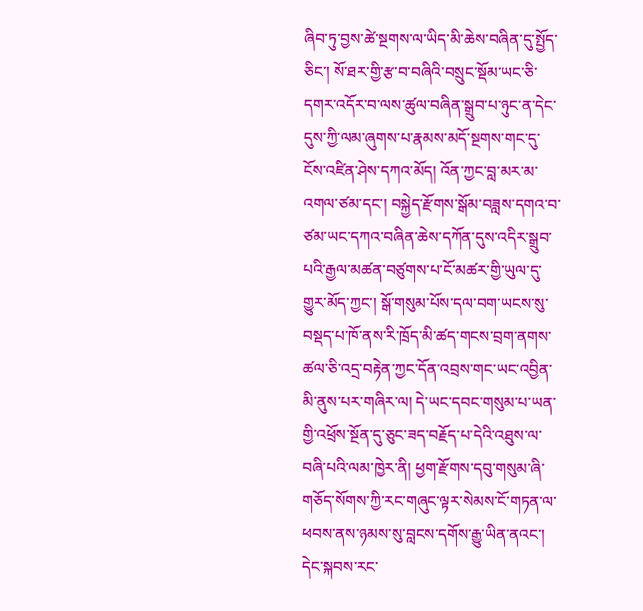ཞིབ་ཏུ་བྱས་ཚེ་སྔགས་ལ་ཡིད་མི་ཆེས་བཞིན་དུ་སྤྱོད་ཅིང་། སོ་ཐར་གྱི་རྩ་བ་བཞིའི་བསྲུང་སྡོམ་ཡང་ཅི་དགར་འདོར་བ་ལས་ཚུལ་བཞིན་སྒྲུབ་པ་ཉུང་ན་དེང་དུས་ཀྱི་ལམ་ཞུགས་པ་རྣམས་མདོ་སྔགས་གང་དུ་ངོས་འཛིན་ཤེས་དཀའ་མོད། འོན་ཀྱང་བླ་མར་མ་འགལ་ཙམ་དང་། བསྐྱེད་རྫོགས་སྒོམ་བཟླས་དགའ་བ་ཙམ་ཡང་དཀའ་བཞིན་ཆེས་དཀོན་དུས་འདིར་སྒྲུབ་པའི་རྒྱལ་མཚན་བཙུགས་པ་ངོ་མཚར་གྱི་ཡུལ་དུ་གྱུར་མོད་ཀྱང་། སྒོ་གསུམ་པོས་དལ་བག་ཡངས་སུ་བསྡད་པ་ཁོ་ནས་རི་ཁྲོད་མི་ཚད་གངས་བྲག་ནགས་ཚལ་ཅི་འདྲ་བརྟེན་ཀྱང་དོན་འབྲས་གང་ཡང་འབྱིན་མི་ནུས་པར་གཞིར་ལ། དེ་ཡང་དབང་གསུམ་པ་ཡན་གྱི་འཕྲོས་སྔོན་དུ་ཅུང་ཟད་བརྗོད་པ་དེའི་འཐུས་ལ་བཞི་པའི་ལམ་ཁྱེར་ནི། ཕྱག་རྫོགས་དབུ་གསུམ་ཞི་གཅོད་སོགས་ཀྱི་རང་གཞུང་ལྟར་སེམས་ངོ་གཏན་ལ་ཕབས་ནས་ཉམས་སུ་བླངས་དགོས་རྒྱུ་ཡིན་ནའང་། དེང་སྐབས་རང་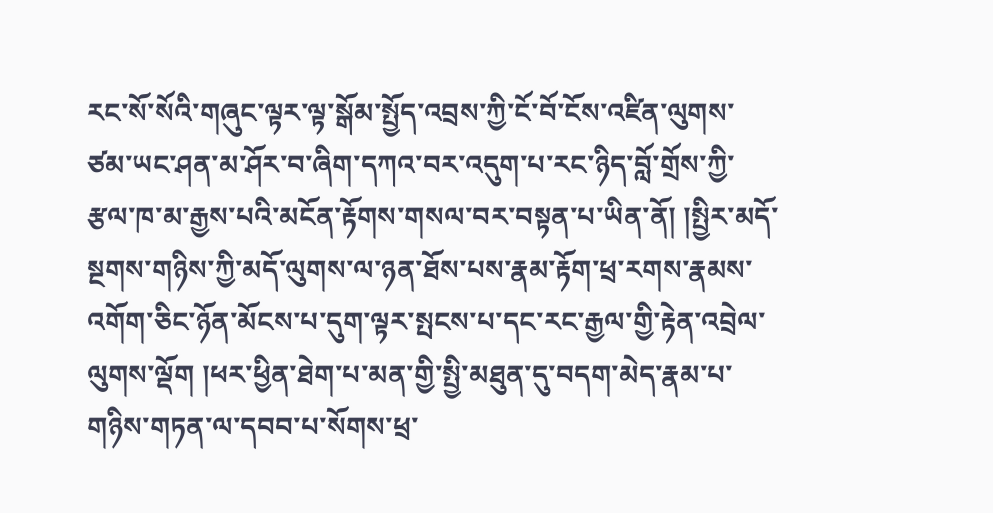རང་སོ་སོའི་གཞུང་ལྟར་ལྟ་སྒོམ་སྤྱོད་འབྲས་ཀྱི་ངོ་བོ་ངོས་འཛིན་ལུགས་ཙམ་ཡང་ཤན་མ་ཤོར་བ་ཞིག་དཀའ་བར་འདུག་པ་རང་ཉིད་བློ་གྲོས་ཀྱི་རྩལ་ཁ་མ་རྒྱས་པའི་མངོན་རྟོགས་གསལ་བར་བསྟན་པ་ཡིན་ནོ། །སྤྱིར་མདོ་སྔགས་གཉིས་ཀྱི་མདོ་ལུགས་ལ་ཉན་ཐོས་པས་རྣམ་རྟོག་ཕྲ་རགས་རྣམས་འགོག་ཅིང་ཉོན་མོངས་པ་དུག་ལྟར་སྤངས་པ་དང་རང་རྒྱལ་གྱི་རྟེན་འབྲེལ་ལུགས་ལྡོག །ཕར་ཕྱིན་ཐེག་པ་མན་གྱི་སྤྱི་མཐུན་དུ་བདག་མེད་རྣམ་པ་གཉིས་གཏན་ལ་དབབ་པ་སོགས་ཕྲ་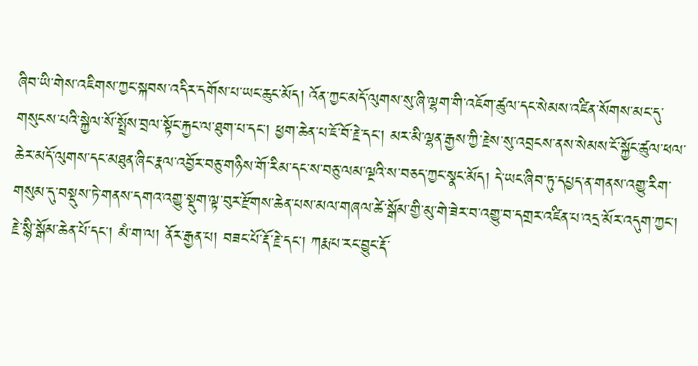ཞིབ་ཡི་གེས་འཇིགས་ཀྱང་སྐབས་འདིར་དགོས་པ་ཡང་ཆུང་མོད། འོན་ཀྱང་མདོ་ལུགས་སུ་ཞི་ལྷག་གི་འཇོག་ཚུལ་དང་སེམས་འཛིན་སོགས་མང་དུ་གསུངས་པའི་སྐྱེལ་སོ་སྤྲོས་བྲལ་སྟོང་རྐྱང་ལ་ཐུག་པ་དང་། ཕྱག་ཆེན་པ་ཇོ་བོ་རྗེ་དང་། མར་མི་ལྷན་རྒྱས་ཀྱི་རྗེས་སུ་འབྲངས་ནས་སེམས་ངོ་སྐྱོང་ཚུལ་ཕལ་ཆེར་མདོ་ལུགས་དང་མཐུན་ཞིང་རྣལ་འབྱོར་བཅུ་གཉིས་གོ་རིམ་དང་ས་བཅུ་ལམ་ལྔའི་ས་བཅད་ཀྱང་སྣང་མོད། དེ་ཡང་ཞིབ་ཏུ་དཔྱད་ན་གནས་འགྱུ་རིག་གསུམ་དུ་བསྡུས་ཏེ་གནས་དགའ་འགྱུ་སྡུག་ལྟ་བུར་རྫོགས་ཆེན་པས་མལ་གཞལ་ཚེ་སྒོམ་གྱི་མུ་གེ་ཟེར་བ་འགྱུ་བ་དགྲར་འཛིན་པ་འདྲ་མོར་འདུག་ཀྱང་། རྗེ་སྙི་སྒོམ་ཆེན་པོ་དང་། མཾ་ག་ལ། ནོར་རྒྱན་པ། བཟང་པོ་རྡོ་རྗེ་དང། ཀརྨ་པ་རང་བྱུང་རྡོ་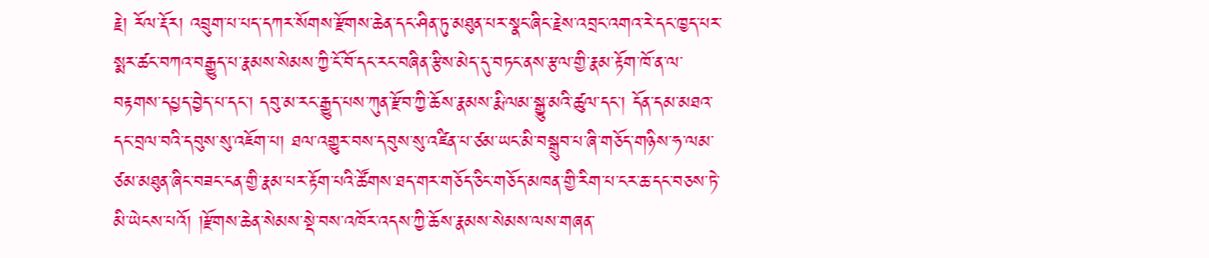རྗེ། རོལ་རྡོར། འབྲུག་པ་པད་དཀར་སོགས་རྫོགས་ཆེན་དང་ཤིན་ཏུ་མཐུན་པར་སྣང་ཞིང་རྗེས་འབྲང་འགའ་རེ་དང་ཁྱད་པར་སྨར་ཚང་བཀའ་བརྒྱུད་པ་རྣམས་སེམས་ཀྱི་ངོ་བོ་དང་རང་བཞིན་རྩིས་མེད་དུ་བཏང་ནས་རྩལ་གྱི་རྣམ་རྟོག་ཁོ་ན་ལ་བརྟགས་དཔྱད་བྱེད་པ་དང་། དབུ་མ་རང་རྒྱུད་པས་ཀུན་རྫོབ་ཀྱི་ཆོས་རྣམས་རྨི་ལམ་སྒྱུ་མའི་ཚུལ་དང་། དོན་དམ་མཐའ་དང་བྲལ་བའི་དབུས་སུ་འཇོག་པ། ཐལ་འགྱུར་བས་དབུས་སུ་འཛིན་པ་ཙམ་ཡང་མི་བསྒྲུབ་པ་ཞི་གཅོད་གཉིས་ཧ་ལམ་ཙམ་མཐུན་ཞིང་བཟང་ངན་གྱི་རྣམ་པར་རྟོག་པའི་ཚོགས་ཐད་གར་གཅོད་ཅིང་གཅོད་མཁན་གྱི་རིག་པ་ངར་ཆ་དང་བཅས་ཏེ་མི་ཡེངས་པའོ། །རྫོགས་ཆེན་སེམས་སྡེ་བས་འཁོར་འདས་ཀྱི་ཆོས་རྣམས་སེམས་ལས་གཞན་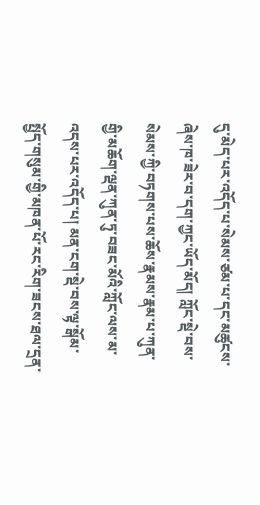དུ་མེད་པར་འདོད་པ་སེམས་ཙམ་པ་དང་མཚུངས་ཞེས་ཁ་ཟེར་བ་དག་ཀྱང་ཡོད་མོད། ཀློང་སྡེ་བས་སེམས་ཀྱི་བཏགས་པས་ཆོས་རྣམས་རྣམ་པ་ཀུན་གྱི་མཆོག་ལྡན་ཀུན་ཏུ་བཟང་མོའི་ཀློང་ལས་མ་འདས་པར་འདོད་པ། མན་ངག་སྡེ་བས་ལྟ་སྒོམ་སྤྱོད་གསུམ་གྱི་མཁན་པོ་རང་རིག་ཟངས་ཐལ་དྲན་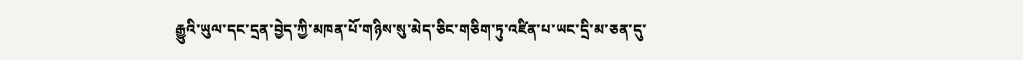རྒྱུའི་ཡུལ་དང་དྲན་བྱེད་ཀྱི་མཁན་པོ་གཉིས་སུ་མེད་ཅིང་གཅིག་ཏུ་འཛིན་པ་ཡང་དྲི་མ་ཅན་དུ་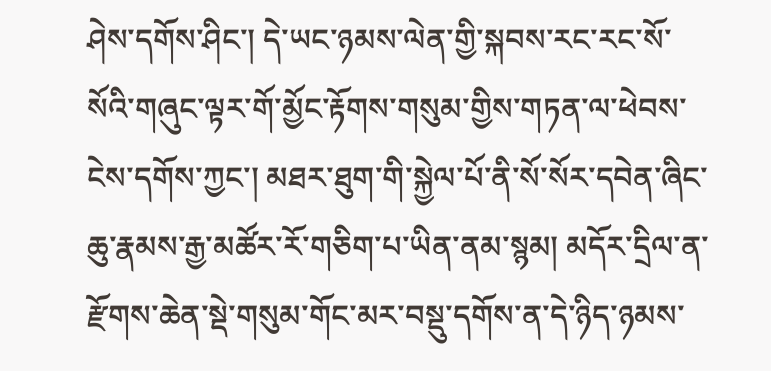ཤེས་དགོས་ཤིང་། དེ་ཡང་ཉམས་ལེན་གྱི་སྐབས་རང་རང་སོ་སོའི་གཞུང་ལྟར་གོ་མྱོང་རྟོགས་གསུམ་གྱིས་གཏན་ལ་ཕེབས་ངེས་དགོས་ཀྱང་། མཐར་ཐུག་གི་སྐྱེལ་པོ་ནི་སོ་སོར་དབེན་ཞིང་ཆུ་རྣམས་རྒྱ་མཚོར་རོ་གཅིག་པ་ཡིན་ནམ་སྙམ། མདོར་དྲིལ་ན་རྫོགས་ཆེན་སྡེ་གསུམ་གོང་མར་བསྡུ་དགོས་ན་དེ་ཉིད་ཉམས་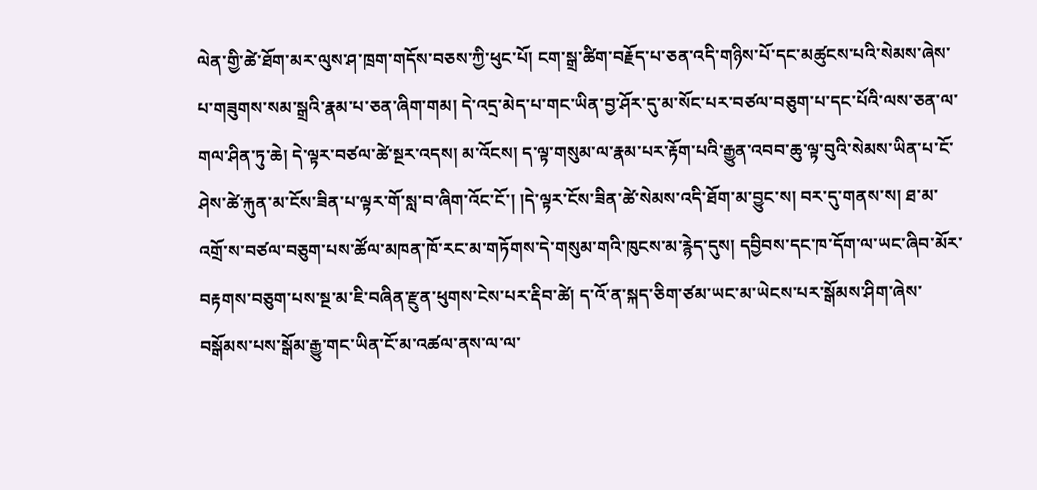ལེན་གྱི་ཚེ་ཐོག་མར་ལུས་ཤ་ཁྲག་གདོས་བཅས་ཀྱི་ཕུང་པོ། ངག་སྒྲ་ཚིག་བརྗོད་པ་ཅན་འདི་གཉིས་པོ་དང་མཚུངས་པའི་སེམས་ཞེས་པ་གཟུགས་སམ་སྒྲའི་རྣམ་པ་ཅན་ཞིག་གམ། དེ་འདྲ་མེད་པ་གང་ཡིན་བྱ་ཤོར་དུ་མ་སོང་པར་བཙལ་བཅུག་པ་དང་པོའི་ལས་ཅན་ལ་གལ་ཤིན་ཏུ་ཆེ། དེ་ལྟར་བཙལ་ཚེ་སྔར་འདས། མ་འོངས། ད་ལྟ་གསུམ་ལ་རྣམ་པར་རྟོག་པའི་རྒྱུན་འབབ་ཆུ་ལྟ་བུའི་སེམས་ཡིན་པ་ངོ་ཤེས་ཚེ་རྐུན་མ་ངོས་ཟིན་པ་ལྟར་གོ་སླ་བ་ཞིག་འོང་ངོ་། །དེ་ལྟར་ངོས་ཟིན་ཚེ་སེམས་འདི་ཐོག་མ་བྱུང་ས། བར་དུ་གནས་ས། ཐ་མ་འགྲོ་ས་བཙལ་བཅུག་པས་ཚོལ་མཁན་ཁོ་རང་མ་གཏོགས་དེ་གསུམ་གའི་ཁུངས་མ་རྙེད་དུས། དབྱིབས་དང་ཁ་དོག་ལ་ཡང་ཞིབ་མོར་བརྟགས་བཅུག་པས་སྔ་མ་ཇི་བཞིན་རྫུན་ཕུགས་ངེས་པར་རྡིབ་ཚེ། ད་འོ་ན་སྐད་ཅིག་ཙམ་ཡང་མ་ཡེངས་པར་སྒོམས་ཤིག་ཞེས་བསྒོམས་པས་སྒོམ་རྒྱུ་གང་ཡིན་ངོ་མ་འཚལ་ནས་ལ་ལ་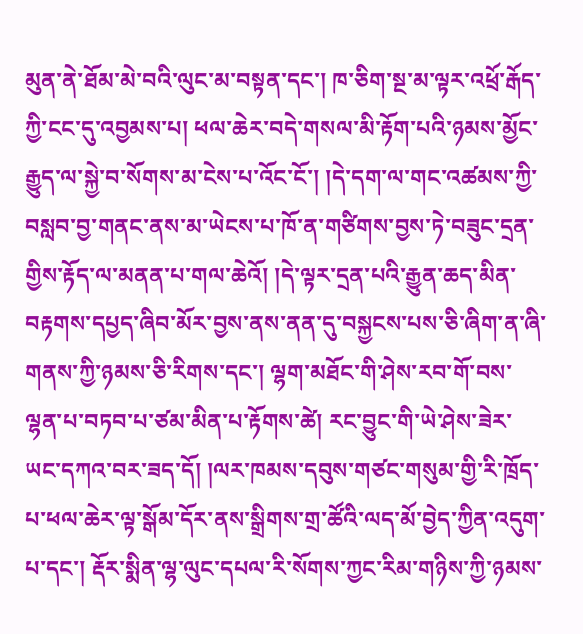མུན་ནེ་ཐོམ་མེ་བའི་ལུང་མ་བསྟན་དང་། ཁ་ཅིག་སྔ་མ་ལྟར་འཕྲོ་རྒོད་ཀྱི་ངང་དུ་འབྱམས་པ། ཕལ་ཆེར་བདེ་གསལ་མི་རྟོག་པའི་ཉམས་མྱོང་རྒྱུད་ལ་སྐྱེ་བ་སོགས་མ་ངེས་པ་འོང་ངོ་། །དེ་དག་ལ་གང་འཚམས་ཀྱི་བསླབ་བྱ་གནང་ནས་མ་ཡེངས་པ་ཁོ་ན་གཙིགས་བྱས་ཏེ་བཟུང་དྲན་གྱིས་རྟོད་ལ་མནན་པ་གལ་ཆེའོ། །དེ་ལྟར་དྲན་པའི་རྒྱུན་ཆད་མིན་བརྟགས་དཔྱད་ཞིབ་མོར་བྱས་ནས་ནན་དུ་བསྐྱངས་པས་ཅི་ཞིག་ན་ཞི་གནས་ཀྱི་ཉམས་ཅི་རིགས་དང་། ལྷག་མཐོང་གི་ཤེས་རབ་གོ་བས་ལྷན་པ་བཏབ་པ་ཙམ་མིན་པ་རྟོགས་ཚེ། རང་བྱུང་གི་ཡེ་ཤེས་ཟེར་ཡང་དཀའ་བར་ཟད་དོ། །ལར་ཁམས་དབུས་གཙང་གསུམ་གྱི་རི་ཁྲོད་པ་ཕལ་ཆེར་ལྟ་སྒོམ་དོར་ནས་སྒྲིགས་གྲ་ཚོའི་ལད་མོ་བྱེད་ཀྱིན་འདུག་པ་དང་། རྡོར་སྨིན་ལྷ་ལུང་དཔལ་རི་སོགས་ཀྱང་རིམ་གཉིས་ཀྱི་ཉམས་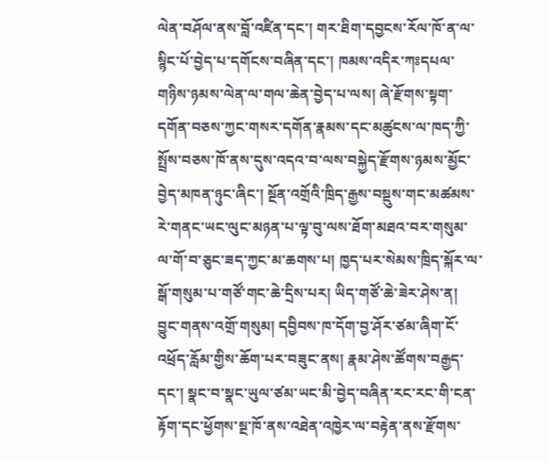ལེན་བཤོལ་ནས་བློ་འཛིན་དང་། གར་ཐིག་དབྱངས་རོལ་ཁོ་ན་ལ་སྙིང་པོ་བྱེད་པ་དགོངས་བཞིན་དང་། ཁམས་འདིར་ཀཿདཔལ་གཉིས་ཉམས་ལེན་ལ་གལ་ཆེན་བྱེད་པ་ལས། ཞེ་རྫོགས་སྟག་དགོན་བཅས་ཀྱང་གསར་དགོན་རྣམས་དང་མཚུངས་ལ་ཁད་ཀྱི་སྤྲོས་བཅས་ཁོ་ནས་དུས་འདའ་བ་ལས་བསྐྱེད་རྫོགས་ཉམས་མྱོང་བྱེད་མཁན་ཉུང་ཞིང་། སྔོན་འགྲོའི་ཁྲིད་རྒྱས་བསྡུས་གང་མཚམས་རེ་གནང་ཡང་ལུང་མཉན་པ་ལྟ་བུ་ལས་ཐོག་མཐའ་བར་གསུམ་ལ་གོ་བ་ཅུང་ཟད་ཀྱང་མ་ཆགས་པ། ཁྱད་པར་སེམས་ཁྲིད་སྐོར་ལ་སྒོ་གསུམ་པ་གཙོ་གང་ཆེ་དྲིས་པར། ཡིད་གཙོ་ཆེ་ཟེར་ཤེས་ན། བྱུང་གནས་འགྲོ་གསུམ། དབྱིབས་ཁ་དོག་བྱ་ཤོར་ཙམ་ཞིག་ངོ་འཕྲོད་རློམ་གྱིས་ཆོག་པར་བཟུང་ནས། རྣམ་ཤེས་ཚོགས་བརྒྱད་དང་། སྣང་བ་སྣང་ཡུལ་ཙམ་ཡང་མི་བྱེད་བཞིན་རང་རང་གི་ངན་རྟོག་དང་ཕྱོགས་སྔ་ཁོ་ནས་འཐེན་འཁྱེར་ལ་བརྟེན་ནས་རྫོགས་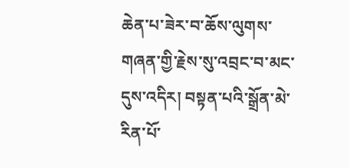ཆེན་པ་ཟེར་བ་ཆོས་ལུགས་གཞན་གྱི་རྗེས་སུ་འབྲང་བ་མང་དུས་འདིར། བསྟན་པའི་སྒྲོན་མེ་རིན་པོ་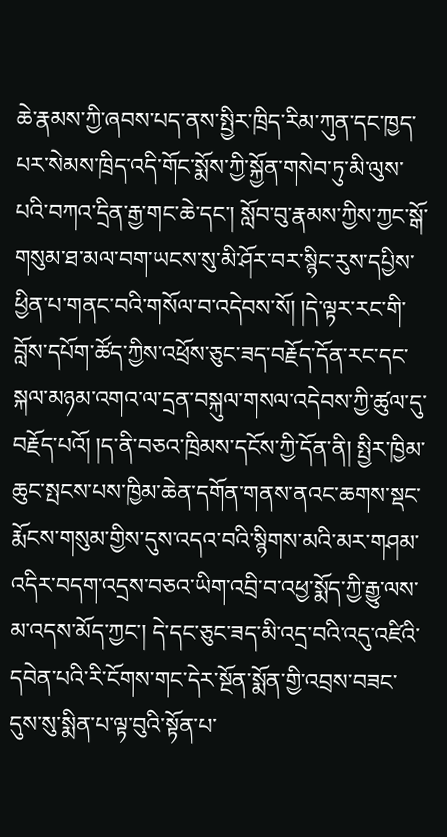ཆེ་རྣམས་ཀྱི་ཞབས་པད་ནས་སྤྱིར་ཁྲིད་རིམ་ཀུན་དང་ཁྱད་པར་སེམས་ཁྲིད་འདི་གོང་སྨོས་ཀྱི་སྐྱོན་གསེབ་ཏུ་མི་ལུས་པའི་བཀའ་དྲིན་རྒྱ་གང་ཆེ་དང་། སློབ་བུ་རྣམས་ཀྱིས་ཀྱང་སྒོ་གསུམ་ཐ་མལ་བག་ཡངས་སུ་མི་ཤོར་བར་སྙིང་རུས་དཔྱིས་ཕྱིན་པ་གནང་བའི་གསོལ་བ་འདེབས་སོ། །དེ་ལྟར་རང་གི་བློས་དཔོག་ཚོད་ཀྱིས་འཕྲོས་ཅུང་ཟད་བརྗོད་དོན་རང་དང་སྐལ་མཉམ་འགའ་ལ་དྲན་བསྐུལ་གསལ་འདེབས་ཀྱི་ཚུལ་དུ་བརྗོད་པའོ། །ད་ནི་བཅའ་ཁྲིམས་དངོས་ཀྱི་དོན་ནི། སྤྱིར་ཁྱིམ་ཆུང་སྤངས་པས་ཁྱིམ་ཆེན་དགོན་གནས་ནའང་ཆགས་སྡང་རྨོངས་གསུམ་གྱིས་དུས་འདའ་བའི་སྙིགས་མའི་མར་གཤམ་འདིར་བདག་འདྲས་བཅའ་ཡིག་འབྲི་བ་འཕྱ་སྨོད་ཀྱི་རྒྱུ་ལས་མ་འདས་མོད་ཀྱང་། དེ་དང་ཅུང་ཟད་མི་འདྲ་བའི་འདུ་འཛིའི་དབེན་པའི་རི་ངོགས་གང་དེར་སྔོན་སྨོན་གྱི་འབྲས་བཟང་དུས་སུ་སྨིན་པ་ལྟ་བུའི་སྟོན་པ་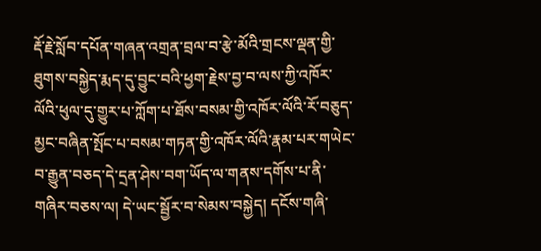རྡོ་རྗེ་སློབ་དཔོན་གཞན་འགྲན་བྲལ་བ་རྩེ་མོའི་གྲངས་ལྡན་གྱི་ཐུགས་བསྐྱེད་རྨད་དུ་བྱུང་བའི་ཕྱག་རྗེས་བྱ་བ་ལས་ཀྱི་འཁོར་ལོའི་ཕུལ་དུ་གྱུར་པ་ཀློག་པ་ཐོས་བསམ་གྱི་འཁོར་ལོའི་རོ་བཅུད་མྱང་བཞིན་སྤོང་པ་བསམ་གཏན་གྱི་འཁོར་ལོའི་རྣམ་པར་གཡེང་བ་རྒྱུན་བཅད་དེ་དྲན་ཤེས་བག་ཡོད་ལ་གནས་དགོས་པ་ནི་གཞིར་བཅས་ལ། དེ་ཡང་སྦྱོར་བ་སེམས་བསྐྱེད། དངོས་གཞི་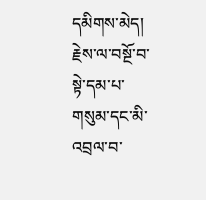དམིགས་མེད། རྗེས་ལ་བསྔོ་བ་སྟེ་དམ་པ་གསུམ་དང་མི་འབྲལ་བ་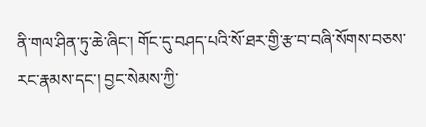ནི་གལ་ཤིན་ཏུ་ཆེ་ཞིང་། གོང་དུ་བཤད་པའི་སོ་ཐར་གྱི་རྩ་བ་བཞི་སོགས་བཅས་རང་རྣམས་དང་། བྱང་སེམས་ཀྱི་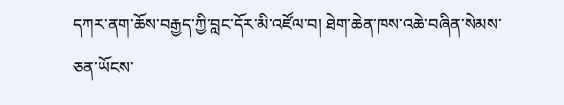དཀར་ནག་ཆོས་བརྒྱད་ཀྱི་བླང་དོར་མི་འཛོལ་བ། ཐེག་ཆེན་ཁས་འཆེ་བཞིན་སེམས་ཅན་ཡོངས་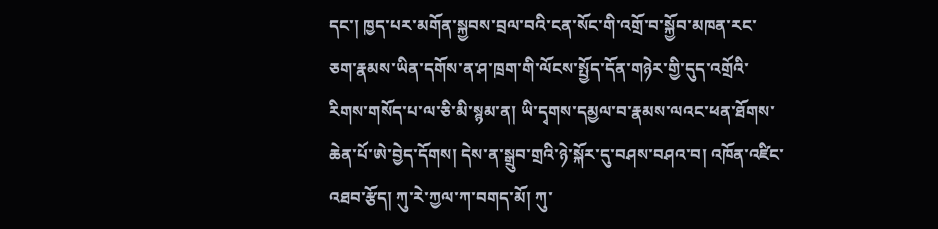དང་། ཁྱད་པར་མགོན་སྐྱབས་བྲལ་བའི་ངན་སོང་གི་འགྲོ་བ་སྐྱོབ་མཁན་རང་ཅག་རྣམས་ཡིན་དགོས་ན་ཤ་ཁྲག་གི་ལོངས་སྤྱོད་དོན་གཉེར་གྱི་དུད་འགྲོའི་རིགས་གསོད་པ་ལ་ཅི་མི་སྙམ་ན། ཡི་དྭགས་དམྱལ་བ་རྣམས་ལའང་ཕན་ཐོགས་ཆེན་པོ་ཨེ་བྱེད་དོགས། དེས་ན་སྒྲུབ་གྲའི་ཉེ་སྐོར་དུ་བཤས་བཤའ་བ། འཁོན་འཛིང་འཐབ་རྩོད། ཀུ་རེ་ཀྱལ་ཀ་བགད་མོ། ཀུ་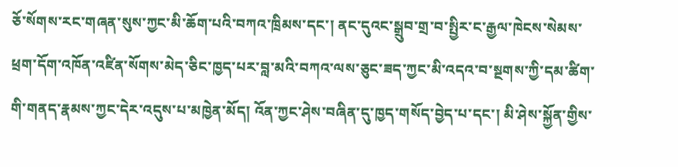ཅོ་སོགས་རང་གཞན་སུས་ཀྱང་མི་ཆོག་པའི་བཀའ་ཁྲིམས་དང་། ནང་དུའང་སྒྲུབ་གྲ་བ་སྤྱིར་ང་རྒྱལ་ཁེངས་སེམས་ཕྲག་དོག་འཁོན་འཛིན་སོགས་མེད་ཅིང་ཁྱད་པར་བླ་མའི་བཀའ་ལས་ཅུང་ཟད་ཀྱང་མི་འདའ་བ་སྔགས་ཀྱི་དམ་ཚིག་གི་གནད་རྣམས་ཀྱང་དེར་འདུས་པ་མཁྱེན་མོད། འོན་ཀྱང་ཤེས་བཞིན་དུ་ཁྱད་གསོད་བྱེད་པ་དང་། མི་ཤེས་སྐྱོན་གྱིས་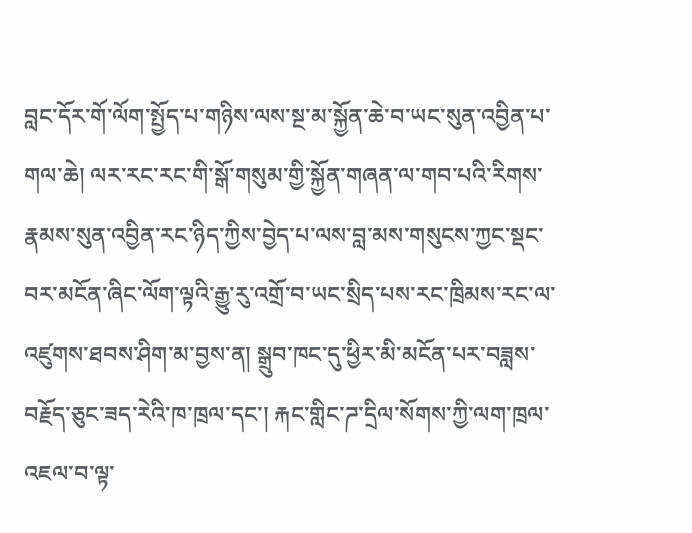བླང་དོར་གོ་ལོག་སྤྱོད་པ་གཉིས་ལས་སྔ་མ་སྐྱོན་ཆེ་བ་ཡང་སུན་འབྱིན་པ་གལ་ཆེ། ལར་རང་རང་གི་སྒོ་གསུམ་གྱི་སྐྱོན་གཞན་ལ་གབ་པའི་རིགས་རྣམས་སུན་འབྱིན་རང་ཉིད་ཀྱིས་བྱེད་པ་ལས་བླ་མས་གསུངས་ཀྱང་སྡང་བར་མངོན་ཞིང་ལོག་ལྟའི་རྒྱུ་རུ་འགྲོ་བ་ཡང་སྲིད་པས་རང་ཁྲིམས་རང་ལ་འཛུགས་ཐབས་ཤིག་མ་བྱས་ན། སྒྲུབ་ཁང་དུ་ཕྱིར་མི་མངོན་པར་བཟླས་བརྗོད་ཅུང་ཟད་རེའི་ཁ་ཁྲལ་དང་། རྐང་གླིང་ཌ་དྲིལ་སོགས་ཀྱི་ལག་ཁྲལ་འཇལ་བ་ལྟ་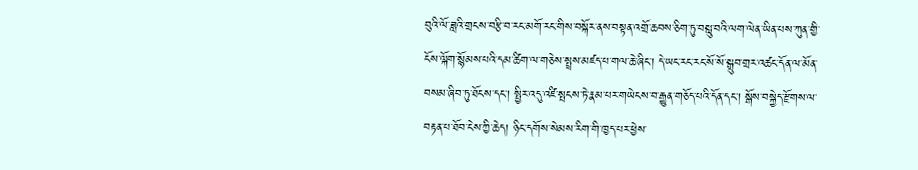བུའི་ལོ་ཟླའི་གྲངས་བརྩི་བ་རང་མགོ་རང་གིས་བསྐོར་ནས་བསྟན་འགྲོ་ཆབས་ཅིག་ཏུ་བསླུ་བའི་ལག་ལེན་ཡིན་པས་ཀུན་གྱི་ངོས་ལྐོག་སྙོམས་པའི་དམ་ཚིག་ལ་གཅེས་སྤྲས་མཛད་པ་གལ་ཆེ་ཞིང་། དེ་ཡང་རང་རང་སོ་སོ་སྒྲུབ་གྲར་འཚང་དོན་ལ་མོན་བསམ་ཞིབ་ཏུ་ཐོངས་དང་། སྤྱིར་འདུ་འཛི་སྤངས་ཏེ་རྣམ་པར་གཡེངས་བ་རྒྱུན་གཅོད་པའི་དོན་དང་། སྒོས་བསྐྱེད་རྫོགས་ལ་བརྟན་པ་ཐོབ་ངེས་ཀྱི་ཆེད། ཉིང་དགོས་སེམས་རིག་གི་ཁྱད་པར་ཕྱེས་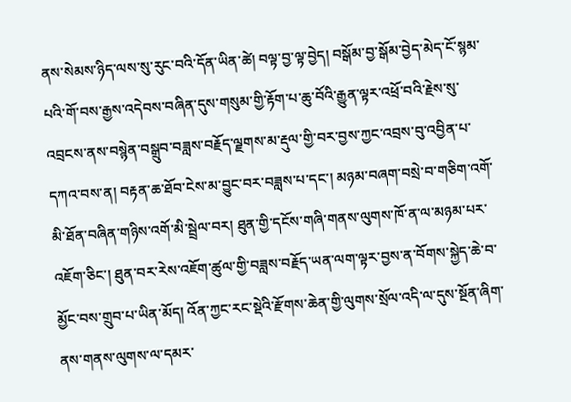ནས་སེམས་ཉིད་ལས་སུ་རུང་བའི་དོན་ཡིན་ཚེ། བལྟ་བྱ་ལྟ་བྱེད། བསྒོམ་བྱ་སྒོམ་བྱེད་མེད་ངོ་སྙམ་པའི་གོ་བས་རྒྱས་འདེབས་བཞིན་དུས་གསུམ་གྱི་རྟོག་པ་ཆུ་བོའི་རྒྱུན་ལྟར་འཕྲོ་བའི་རྗེས་སུ་འབྲངས་ནས་བསྙེན་བསྒྲུབ་བཟླས་བརྗོད་ལྗགས་མ་རྡུལ་གྱི་བར་བྱས་ཀྱང་འབྲས་བུ་འབྱིན་པ་དཀའ་བས་ན། བརྟན་ཆ་ཐོབ་ངེས་མ་བྱུང་བར་བཟླས་པ་དང་། མཉམ་བཞག་བསྲེ་བ་གཅིག་འགོ་མི་ཐོན་བཞིན་གཉིས་འགོ་མི་སྦྲེལ་བར། ཐུན་གྱི་དངོས་གཞི་གནས་ལུགས་ཁོ་ན་ལ་མཉམ་པར་འཇོག་ཅིང་། ཐུན་བར་རེས་འཇོག་ཚུལ་གྱི་བཟླས་བརྗོད་ཡན་ལག་ལྟར་བྱས་ན་བོགས་སྐྱེད་ཆེ་བ་མྱོང་བས་གྲུབ་པ་ཡིན་མོད། འོན་ཀྱང་རང་སྡེའི་རྫོགས་ཆེན་གྱི་ལུགས་སྲོལ་འདི་ལ་དུས་སྔོན་ཞིག་ནས་གནས་ལུགས་ལ་དམར་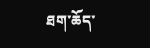ཐག་ཆོད་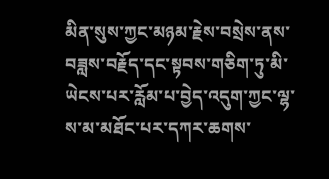མིན་སུས་ཀྱང་མཉམ་རྗེས་བསྲེས་ནས་བཟླས་བརྗོད་དང་སྟབས་གཅིག་ཏུ་མི་ཡེངས་པར་རློམ་པ་བྱེད་འདུག་ཀྱང་ལྷ་ས་མ་མཐོང་པར་དཀར་ཆགས་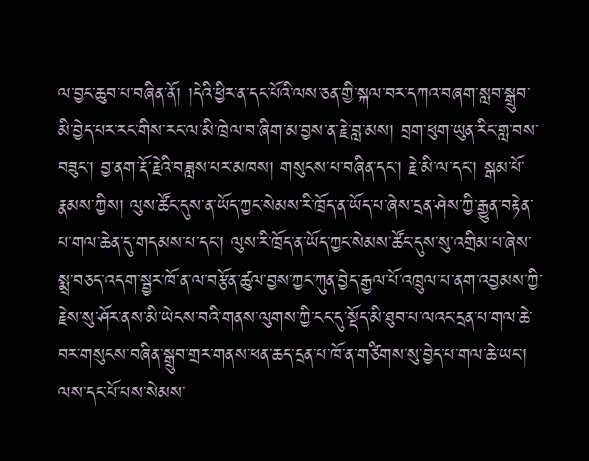ལ་བྱང་ཆུབ་པ་བཞིན་ནོ། །དེའི་ཕྱིར་ན་དང་པོའི་ལས་ཅན་གྱི་སྐལ་བར་དཀའ་བཞག་སླབ་སྒྲུབ་མི་བྱེད་པར་རང་གིས་རང་ལ་མི་ཁྲེལ་བ་ཞིག་མ་བྱས་ན་རྗེ་བླ་མས། བྲག་ཕུག་ཡུན་རིང་གླ་བས་བཟུང་། བྱ་ནག་རྡོ་རྗེའི་བཟླས་པར་མཁས། གསུངས་པ་བཞིན་དང་། རྗེ་མི་ལ་དང་། སྒམ་པོ་རྣམས་ཀྱིས། ལུས་ཚོང་དུས་ན་ཡོད་ཀྱང་སེམས་རི་ཁྲོད་ན་ཡོད་པ་ཞེས་དྲན་ཤེས་ཀྱི་རྒྱུན་བརྟེན་པ་གལ་ཆེན་དུ་གདམས་པ་དང་། ལུས་རི་ཁྲོད་ན་ཡོད་ཀྱང་སེམས་ཚོང་དུས་སུ་འགྲིམ་པ་ཞེས་སྨྲ་བཅད་འདག་སྦྱར་ཁོ་ན་ལ་བརྩོན་ཚུལ་བྱས་ཀྱང་ཀུན་བྱེད་རྒྱལ་པོ་འཁྲུལ་པ་ནག་འབྱམས་ཀྱི་རྗེས་སུ་ཤོར་ནས་མི་ཡེངས་བའི་གནས་ལུགས་ཀྱི་ངང་དུ་སྡོད་མི་ཐུབ་པ་ལའང་དྲན་པ་གལ་ཆེ་བར་གསུངས་བཞིན་སྒྲུབ་གྲར་གནས་ཕན་ཆད་དྲན་པ་ཁོ་ན་གཙིགས་སུ་བྱེད་པ་གལ་ཆེ་ཡང་། ལས་དང་པོ་པས་སེམས་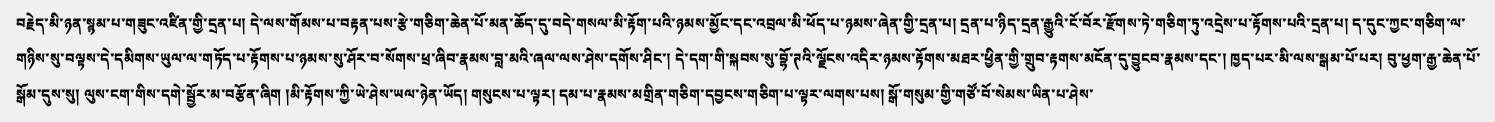བརྗེད་མི་ཉན་སྙམ་པ་གཟུང་འཛིན་གྱི་དྲན་པ། དེ་ལས་གོམས་པ་བརྟན་པས་རྩེ་གཅིག་ཆེན་པོ་མན་ཆོད་དུ་བདེ་གསལ་མི་རྟོག་པའི་ཉམས་མྱོང་དང་འབྲལ་མི་ཕོད་པ་ཉམས་ཞེན་གྱི་དྲན་པ། དྲན་པ་ཉིད་དྲན་རྒྱུའི་ངོ་བོར་རྫོགས་ཏེ་གཅིག་ཏུ་འདྲེས་པ་རྟོགས་པའི་དྲན་པ། ད་དུང་ཀྱང་གཅིག་ལ་གཉིས་སུ་བལྟས་དེ་དམིགས་ཡུལ་ལ་གཏོད་པ་རྟོགས་པ་ཉམས་སུ་ཤོར་བ་སོགས་ཕྲ་ཞིབ་རྣམས་བླ་མའི་ཞལ་ལས་ཤེས་དགོས་ཤིང་། དེ་དག་གི་སྐབས་སུ་བྷོ་ཊའི་ལྗོངས་འདིར་ཉམས་རྟོགས་མཐར་ཕྱིན་གྱི་གྲུབ་རྟགས་མངོན་དུ་བྱུངབ་རྣམས་དང་། ཁྱད་པར་མི་ལས་སྒམ་པོ་པར། བུ་ཕྱག་རྒྱ་ཆེན་པོ་སྒོམ་དུས་སུ། ལུས་ངག་གིས་དགེ་སྦྱོར་མ་བརྩོན་ཞིག །མི་རྟོགས་ཀྱི་ཡེ་ཤེས་ཡལ་ཉེན་ཡོད། གསུངས་པ་ལྟར། དམ་པ་རྣམས་མགྲིན་གཅིག་དབྱངས་གཅིག་པ་ལྟར་ལགས་པས། སྒོ་གསུམ་གྱི་གཙོ་བོ་སེམས་ཡིན་པ་ཤེས་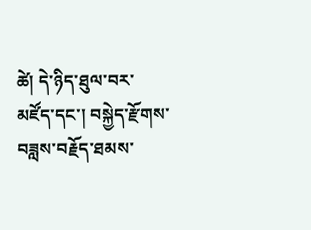ཚེ། དེ་ཉིད་ཐུལ་བར་མཛོད་དང་། བསྐྱེད་རྫོགས་བཟླས་བརྗོད་ཐམས་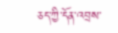ཅད་ཀྱི་དོན་འབྲས་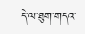དེ་ལ་ཐུག་གདའ་